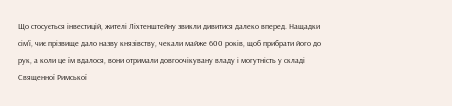Що стосується інвестицій, жителі Ліхтенштейну звикли дивитися далеко вперед. Нащадки сім'ї, чиє прізвище дало назву князівству, чекали майже 600 років, щоб прибрати його до рук, а коли це їм вдалося, вони отримали довгоочікувану владу і могутність у складі Священної Римської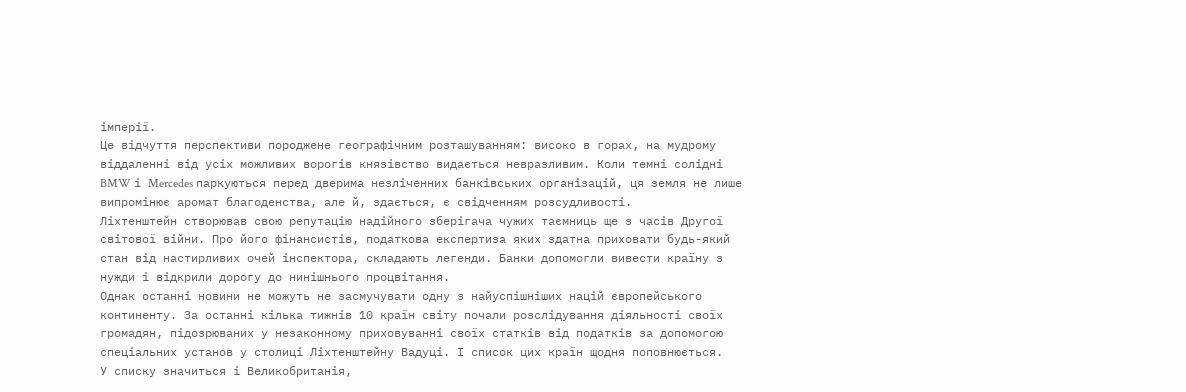імперії.
Це відчуття перспективи породжене географічним розташуванням: високо в горах, на мудрому віддаленні від усіх можливих ворогів князівство видається невразливим. Коли темні солідні BMW і Mercedes паркуються перед дверима незліченних банківських організацій, ця земля не лише випромінює аромат благоденства, але й, здається, є свідченням розсудливості.
Ліхтенштейн створював свою репутацію надійного зберігача чужих таємниць ще з часів Другої світової війни. Про його фінансистів, податкова експертиза яких здатна приховати будь-який стан від настирливих очей інспектора, складають легенди. Банки допомогли вивести країну з нужди і відкрили дорогу до нинішнього процвітання.
Однак останні новини не можуть не засмучувати одну з найуспішніших націй європейського континенту. За останні кілька тижнів 10 країн світу почали розслідування діяльності своїх громадян, підозрюваних у незаконному приховуванні своїх статків від податків за допомогою спеціальних установ у столиці Ліхтенштейну Вадуці. І список цих країн щодня поповнюється.
У списку значиться і Великобританія,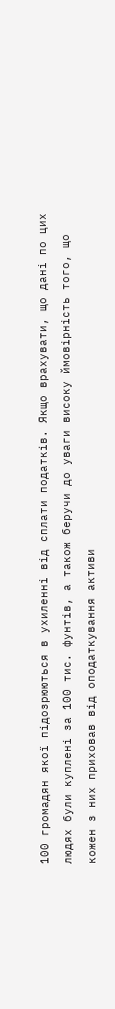100 громадян якої підозрюються в ухиленні від сплати податків. Якщо врахувати, що дані по цих людях були куплені за 100 тис. фунтів, а також беручи до уваги високу ймовірність того, що кожен з них приховав від оподаткування активи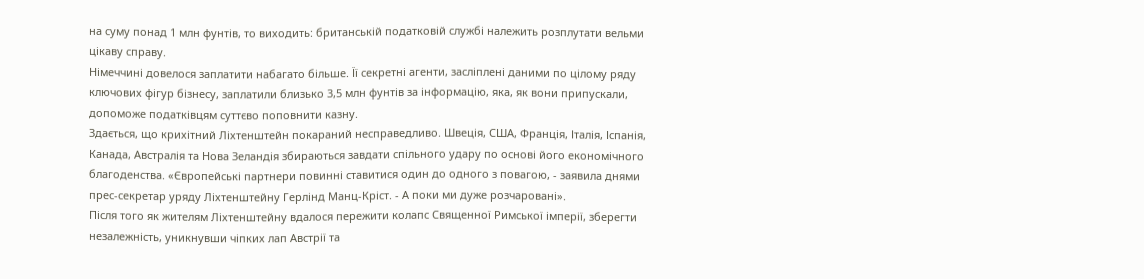на суму понад 1 млн фунтів, то виходить: британській податковій службі належить розплутати вельми цікаву справу.
Німеччині довелося заплатити набагато більше. Її секретні агенти, засліплені даними по цілому ряду ключових фігур бізнесу, заплатили близько 3,5 млн фунтів за інформацію, яка, як вони припускали, допоможе податківцям суттєво поповнити казну.
Здається, що крихітний Ліхтенштейн покараний несправедливо. Швеція, США, Франція, Італія, Іспанія, Канада, Австралія та Нова Зеландія збираються завдати спільного удару по основі його економічного благоденства. «Європейські партнери повинні ставитися один до одного з повагою, - заявила днями прес-секретар уряду Ліхтенштейну Герлінд Манц-Кріст. - А поки ми дуже розчаровані».
Після того як жителям Ліхтенштейну вдалося пережити колапс Священної Римської імперії, зберегти незалежність, уникнувши чіпких лап Австрії та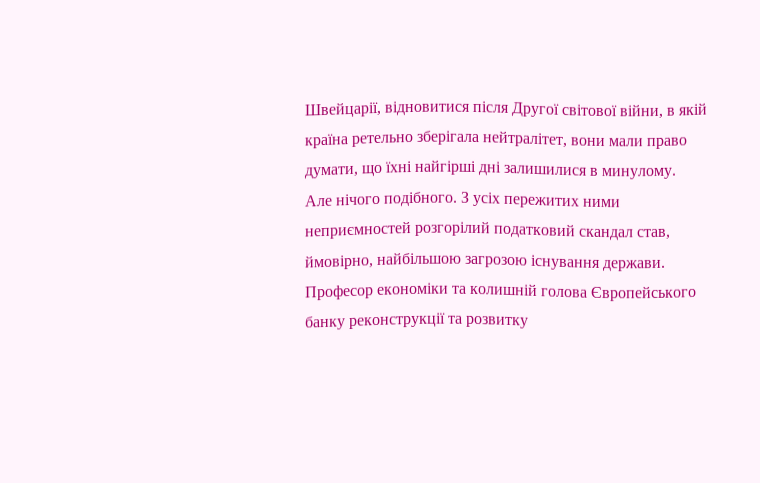Швейцарії, відновитися після Другої світової війни, в якій країна ретельно зберігала нейтралітет, вони мали право думати, що їхні найгірші дні залишилися в минулому.
Але нічого подібного. З усіх пережитих ними неприємностей розгорілий податковий скандал став, ймовірно, найбільшою загрозою існування держави. Професор економіки та колишній голова Європейського банку реконструкції та розвитку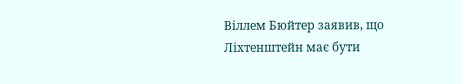Віллем Бюйтер заявив, що Ліхтенштейн має бути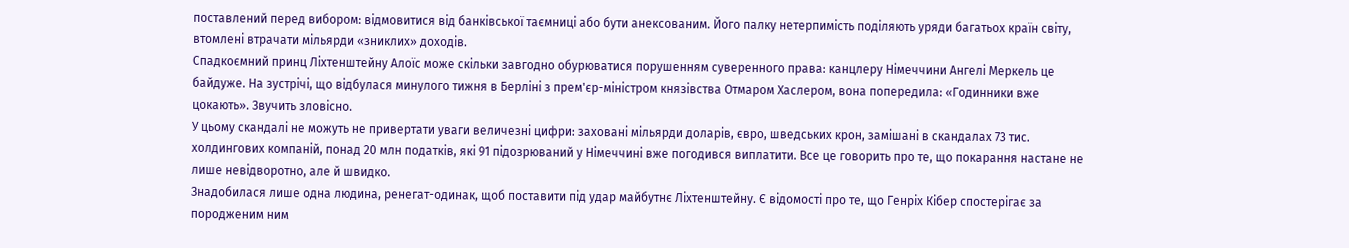поставлений перед вибором: відмовитися від банківської таємниці або бути анексованим. Його палку нетерпимість поділяють уряди багатьох країн світу, втомлені втрачати мільярди «зниклих» доходів.
Спадкоємний принц Ліхтенштейну Алоїс може скільки завгодно обурюватися порушенням суверенного права: канцлеру Німеччини Ангелі Меркель це байдуже. На зустрічі, що відбулася минулого тижня в Берліні з прем'єр-міністром князівства Отмаром Хаслером, вона попередила: «Годинники вже цокають». Звучить зловісно.
У цьому скандалі не можуть не привертати уваги величезні цифри: заховані мільярди доларів, євро, шведських крон, замішані в скандалах 73 тис. холдингових компаній, понад 20 млн податків, які 91 підозрюваний у Німеччині вже погодився виплатити. Все це говорить про те, що покарання настане не лише невідворотно, але й швидко.
Знадобилася лише одна людина, ренегат-одинак, щоб поставити під удар майбутнє Ліхтенштейну. Є відомості про те, що Генріх Кібер спостерігає за породженим ним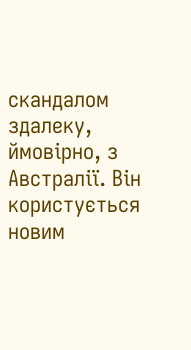скандалом здалеку, ймовірно, з Австралії. Він користується новим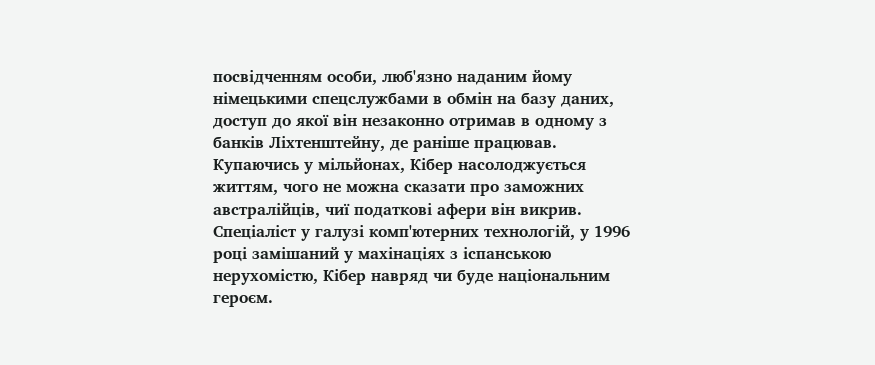посвідченням особи, люб'язно наданим йому німецькими спецслужбами в обмін на базу даних, доступ до якої він незаконно отримав в одному з банків Ліхтенштейну, де раніше працював. Купаючись у мільйонах, Кібер насолоджується життям, чого не можна сказати про заможних австралійців, чиї податкові афери він викрив.
Спеціаліст у галузі комп'ютерних технологій, у 1996 році замішаний у махінаціях з іспанською нерухомістю, Кібер навряд чи буде національним героєм.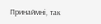Принаймні, так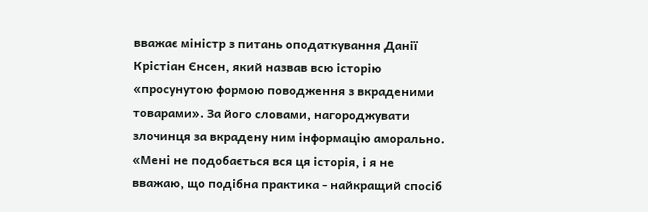вважає міністр з питань оподаткування Данії Крістіан Єнсен, який назвав всю історію «просунутою формою поводження з вкраденими товарами». За його словами, нагороджувати злочинця за вкрадену ним інформацію аморально. «Мені не подобається вся ця історія, і я не вважаю, що подібна практика - найкращий спосіб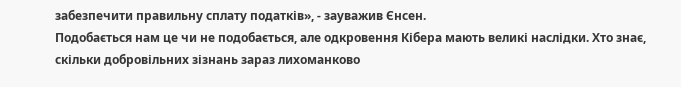забезпечити правильну сплату податків», - зауважив Єнсен.
Подобається нам це чи не подобається, але одкровення Кібера мають великі наслідки. Хто знає, скільки добровільних зізнань зараз лихоманково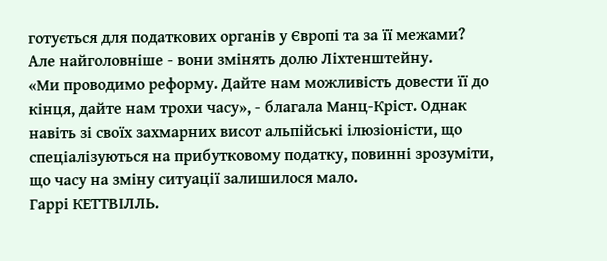готується для податкових органів у Європі та за її межами? Але найголовніше - вони змінять долю Ліхтенштейну.
«Ми проводимо реформу. Дайте нам можливість довести її до кінця, дайте нам трохи часу», - благала Манц-Кріст. Однак навіть зі своїх захмарних висот альпійські ілюзіоністи, що спеціалізуються на прибутковому податку, повинні зрозуміти, що часу на зміну ситуації залишилося мало.
Гаррі КЕТТВІЛЛЬ.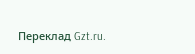Переклад Gzt.ru.